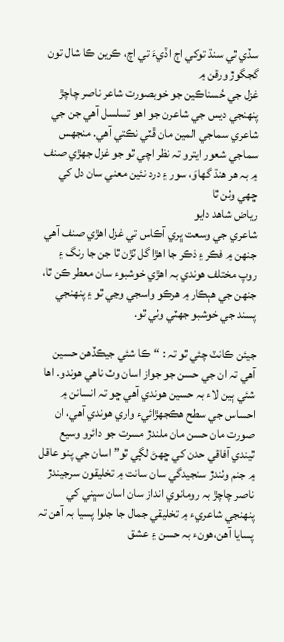سڏي ٿي سنڌ توکي اڄ اڏيءَ تي اچ، ڪرين ڪا شال تون گجگوڙ ورقن ۾
غزل جي حُسناڪين جو خوبصورت شاعر ناصر چاچڙ پنهنجي ديس جي شاعرن جو اهو تسلسل آهي جن جي شاعري سماجي المين مان ڦٽي نڪتي آهي. منجھس سماجي شعور ايترو تہ نظر اچي ٿو جو غزل جھڙي صنف ۾ بہ هر هنڌ گھاوَ، سور ۽ درد نئين معني سان دل کي ڇھي وٺن ٿا
رياض شاھد دايو
شاعري جي وسعت ڀري آڪاس تي غزل اھڙي صنف آھي جنھن ۾ فڪر ۽ ذڪر جا اھڙا گل ٽڙن ٿا جن جا رنگ ۽ روپ مختلف ھوندي بہ اھڙي خوشبوء سان معطر ڪن ٿا، جنھن جي ھٻڪار ۾ ھرڪو واسجي وڃي ٿو ۽ پنھنجي پسند جي خوشبو جھٽي وٺي ٿو.

جيئن ڪانٽ چئي ٿو تہ : “ڪا شئي جيڪڏھن حسين آھي تہ ان جي حسن جو جواز اسان وٽ ناھي ھوندو. اھا شئي ٻين لاء بہ حسين ھوندي آھي ڇو تہ انسانن ۾ احساس جي سطح ھڪجھڙائيء واري ھوندي آھي، ان صورت مان حسن مان ملندڙ مسرت جو دائرو وسيع ٿيندي آفاقي حدن کي ڇھڻ لڳي ٿو” اسان جي پنو عاقل ۾ جنم وٺندڙ سنجيدگي سان سانت ۾ تخليقون سرجيندڙ ناصر چاچڙ بہ رومانوي انداز سان اسان سڀني کي پنھنجي شاعريء ۾ تخليقي جمال جا جلوا پسيا بہ آھن تہ پسايا آھن،ھونء بہ حسن ۽ عشق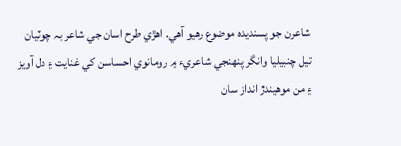شاعرن جو پسنديدہ موضوع رھيو آھي. اھڙي طرح اسان جي شاعر بہ چوٽيان تيل چنبيليا وانگر پنھنجي شاعريء ۾ رومانوي احساسن کي غنايت ۽ دل آويز ۽ من موھيندڙ انداز سان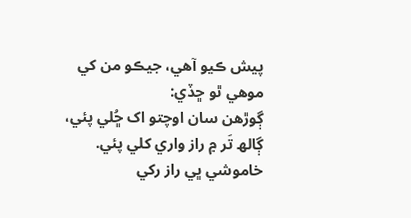پيش ڪيو آھي، جيڪو من کي موھي ٿو ڇڏي:
ڳوڙھن سان اوچتو اک ڇُلي پئي،
ڳالھ تَر ۾ راز واري کلي پئي.
خاموشي ڀي راز رکي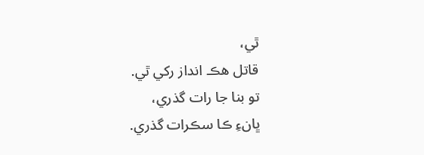ٿي،
قاتل ھڪ انداز رکي ٿي.
تو بنا جا رات گذري،
ڀانءِ ڪا سڪرات گذري.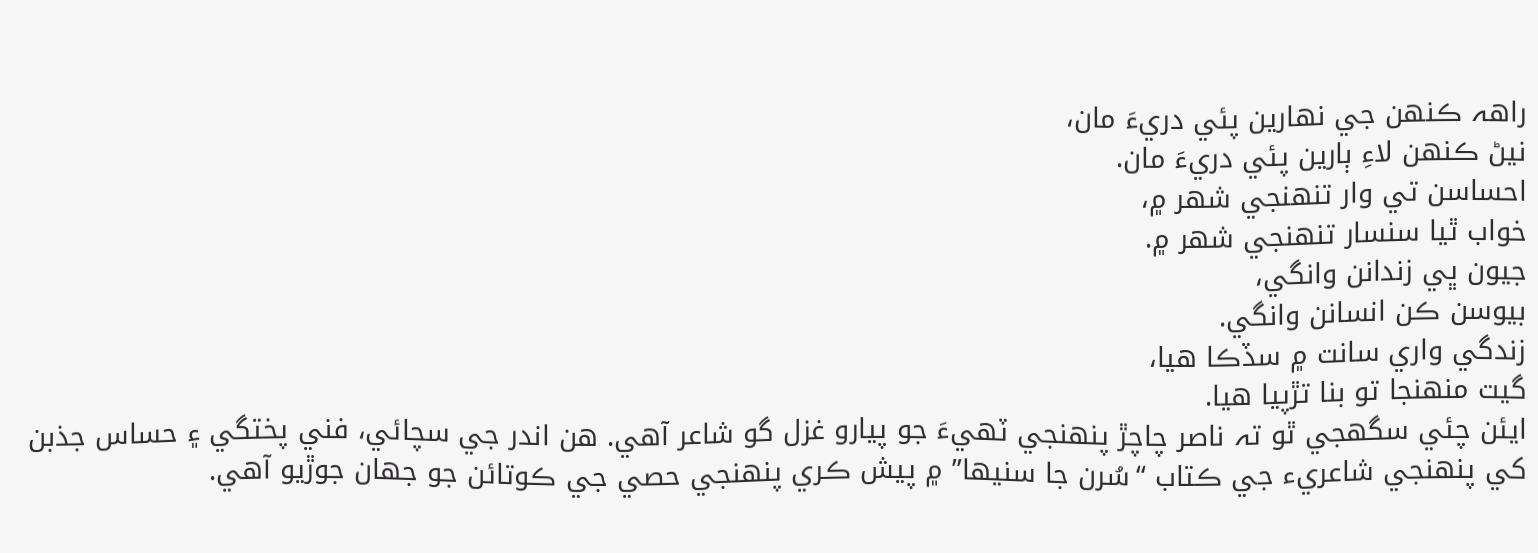راھہ ڪنھن جي نھارين پئي دريءَ مان،
نيڻ ڪنھن لاءِ ٻارين پئي دريءَ مان.
احساسن تي وار تنھنجي شھر ۾،
خواب ٿيا سنسار تنھنجي شھر ۾.
جیون ڀي زندانن وانگي،
بيوسن ڪن انسانن وانگي.
زندگي واري سانت ۾ سڏڪا ھيا،
گيت منھنجا تو بنا تڙپيا ھيا.
ايئن چئي سگھجي ٿو تہ ناصر چاچڙ پنھنجي ٽهيءَ جو پيارو غزل گو شاعر آھي. ھن اندر جي سچائي، فني پختگي ۽ حساس جذبن کي پنھنجي شاعريء جي ڪتاب “سُرن جا سنيھا” ۾ پيش ڪري پنهنجي حصي جي ڪوتائن جو جهان جوڙيو آهي.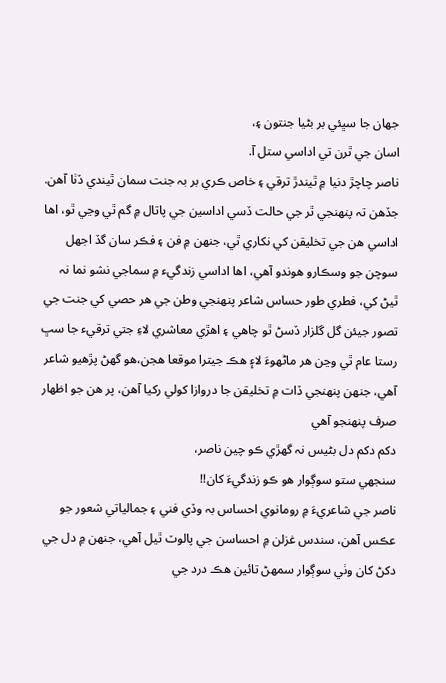جھان جا سڀئي بر بڻيا جنتون ۽،
اسان جي ٿرن تي اداسي ستل آ.
ناصر چاچڙ دنيا ۾ ٿيندڙ ترقي ۽ خاص ڪري بر بہ جنت سمان ٿيندي ڏٺا آھن. جڏھن تہ پنھنجي ٿر جي حالت ڏسي اداسين جي پاتال ۾ گم ٿي وڃي ٿو، اها اداسي هن جي تخليقن کي نکاري ٿي، جنهن ۾ فن ۽ فڪر سان گڏ اجھل سوچن جو وسڪارو هوندو آهي، اھا اداسي زندگيء ۾ سماجي نشو نما نہ ٿيڻ کي، فطري طور حساس شاعر پنھنجي وطن جي ھر حصي کي جنت جي تصور جيئن گل گلزار ڏسڻ ٿو چاھي ۽ اھڙي معاشري لاءِ جتي ترقيء جا سڀ رستا عام ٿي وڃن ھر ماڻھوءَ لاءٕ ھڪ جيترا موقعا ھجن،هو گهڻ پڙهيو شاعر آهي، جنهن پنهنجي ڏات ۾ تخليقن جا دروازا کولي رکيا آهن، پر هن جو اظهار صرف پنهنجو آهي
دکم دکم دل بڻيس نہ گھڙي ڪو چين ناصر،
سنجھي ستو سوڳوار ھو ڪو زندگيءَ کان!!
ناصر جي شاعريءَ ۾ رومانوي احساس بہ وڏي فني ۽ جمالياتي شعور جو عڪس آھن، سندس غزلن ۾ احساسن جي پالوٽ ٿيل آھي، جنھن ۾ دل جي دکڻ کان وٺي سوڳوار سمھڻ تائين ھڪ درد جي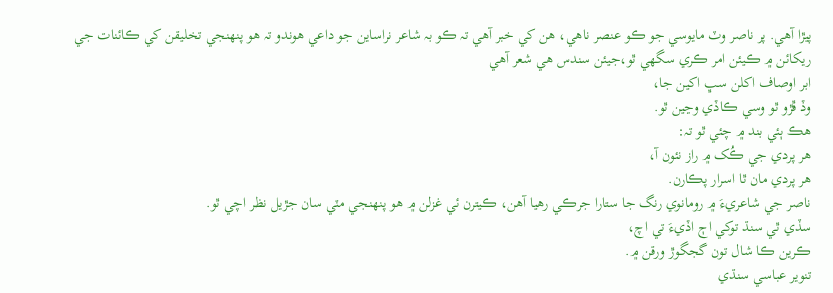پيڙا آھي. پر ناصر وٽ مايوسي جو ڪو عنصر ناهي، هن کي خبر آهي تہ ڪو بہ شاعر نراساين جو داعي هوندو تہ هو پنهنجي تخليقن کي ڪائنات جي ريکائن ۾ ڪيئن امر ڪري سگهي ٿو،جيئن سندس هي شعر آهي
ابر اوصاف اکلن سڀ اکين جا،
وڏ ڦڙو ٿو وسي ڪاڏي وڃين ٿو.
ھڪ ٻئي بند ۾ چئي ٿو تہ:
ھر پردي جي ڪُک ۾ راز نئون آ،
ھر پردي مان ٿا اسرار پڪارن.
ناصر جي شاعريءَ ۾ رومانوي رنگ جا ستارا جرڪي رهيا آهن، ڪيترن ئي غزلن ۾ ھو پنھنجي مٽي سان جڙيل نظر اچي ٿو.
سڏي ٿي سنڌ توکي اڄ اڏيءَ تي اچ،
ڪرين ڪا شال تون گجگوڙ ورقن ۾.
تنوير عباسي سنڌي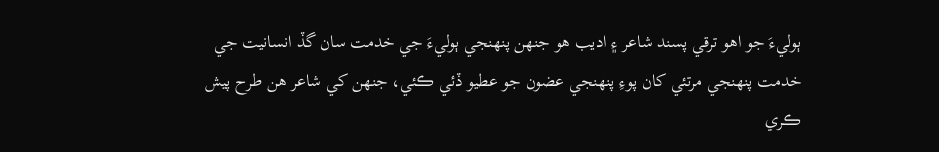ٻوليءَ جو اھو ترقي پسند شاعر ۽ اديب ھو جنھن پنھنجي ٻوليءَ جي خدمت سان گڏ انسانيت جي خدمت پنھنجي مرتئي کان پوءِ پنھنجي عضون جو عطيو ڏئي ڪئي، جنھن کي شاعر ھن طرح پيش ڪري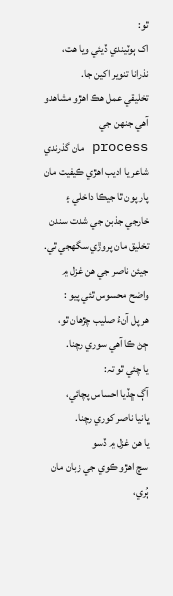ٿو:
اک ٻوٽيندي ڏيئي ويا ھت،
نذرانا تنوير اکين جا.
تخليقي عمل ھڪ اھڙو مشاھدو آھي جنھن جي process مان گذرندي شاعر يا اديب اھڙي ڪيفيت مان پار پون ٿا جيڪا داخلي ۽ خارجي جذبن جي شدت سندن تخليق مان پروڙي سگھجي ٿي. جيئن ناصر جي ھن غزل ۾ واضح محسوس ٿئي پيو :
ھر پل آنءُ صليب چڙھان ٿو،
ڄڻ ڪا آھي سوري رچنا.
يا چئي ٿو تہ:
آڳ ڇڏيا احساس پچائي،
ڀانيا ناصر کوري رچنا.
يا ھن غزل ۾ ڏسو
سچ اھڙو ڪوي جي زبان مان ٻُري،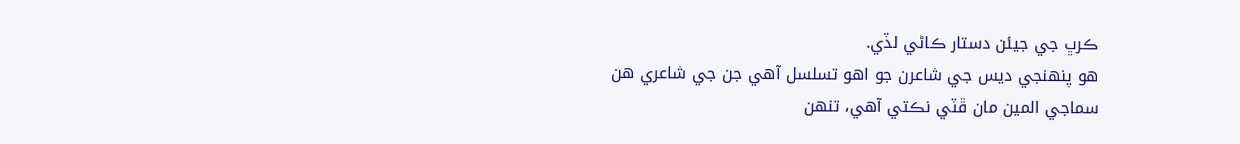ڪرڀ جي جيئن دستار ڪاڻي لڏي.
هو پنهنجي ديس جي شاعرن جو اهو تسلسل آهي جن جي شاعري ھن سماجي المين مان ڦٽي نڪتي آهي، تنھن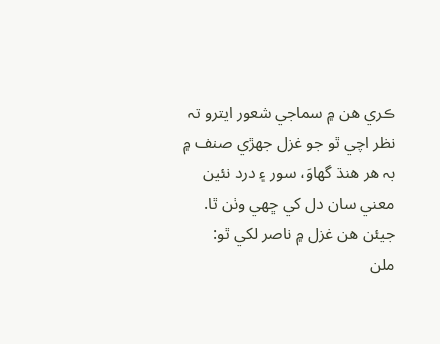ڪري ھن ۾ سماجي شعور ايترو تہ نظر اچي ٿو جو غزل جھڙي صنف ۾ بہ هر هنڌ گھاوَ، سور ۽ درد نئين معني سان دل کي ڇھي وٺن ٿا. جيئن ھن غزل ۾ ناصر لکي ٿو:
ملن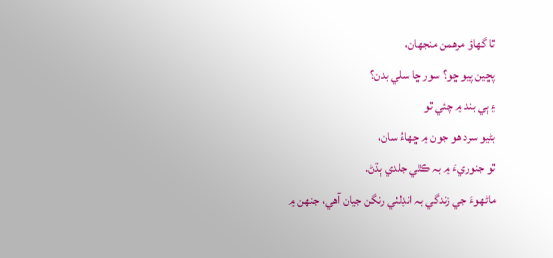ٿا گھاؤ مرھمن منجھان،
پڇين پيو ڇو؟ سور ڇا سلي بدن؟
۽ ٻي بند ۾ چئي ٿو
بڻيو سرد ھو جون ۾ ڇھاءُ سان،
ٿو جنوريءَ ۾ بہ ڪٿي جلدي ٻڌڻ.
ماڻھوءَ جي زندگي بہ انڊلٺي رنگن جيان آھي، جنھن ۾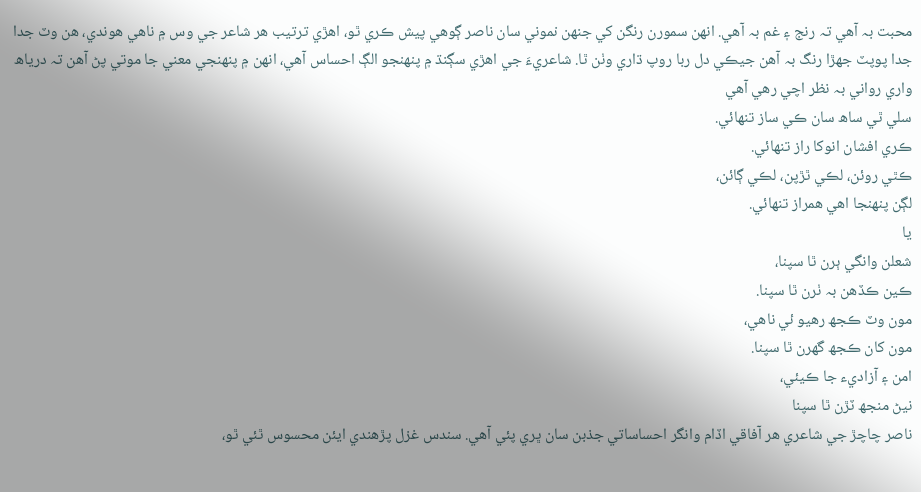محبت بہ آھي تہ رنج ۽ غم بہ آھي. انھن سمورن رنگن کي جنھن نموني سان ناصر ڳوهي پيش ڪري ٿو، اھڙي ترتيب هر شاعر جي وس ۾ ناهي هوندي، هن وٽ جدا جدا پوپٽ جهڙا رنگ بہ آھن جيڪي دل ربا روپ ڌاري وٺن ٿا. شاعريءَ جي اهڙي سڳنڌ ۾ پنهنجو الڳ احساس آهي، انهن ۾ پنھنجي معني جا موتي پڻ آهن تہ درياھ واري رواني بہ نظر اچي رهي آهي
سلي ٿي ساھ سان ڪي ساز تنھائي.
ڪري افشان انوکا راز تنھائي.
ڪٿي روئن، لڪي ٿڙپن، لڪي ڳائن،
لڳن پنھنجا اھي ھمراز تنھائي.
يا
شعلن وانگي ٻرن ٿا سپنا،
ڪين ڪڏھن بہ ٺرن ٿا سپنا.
مون وٽ ڪجھ رھيو ئي ناھي،
مون کان ڪجھ گھرن ٿا سپنا.
امن ۽ آزاديء جا ڪيئي،
نيڻ منجھ ٽڙن ٿا سپنا
ناصر چاچڙ جي شاعري هر آفاقي اڏام وانگر احساساتي جذبن سان ڀري پئي آھي. سندس غزل پڙھندي ايئن محسوس ٿئي ٿو،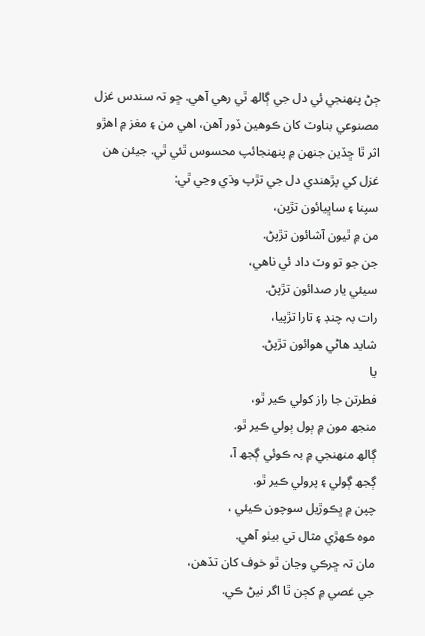ڄڻ پنھنجي ئي دل جي ڳالھ ٿي رھي آھي. ڇو تہ سندس غزل مصنوعي بناوٽ کان ڪوھين ڏور آھن، اهي من ۽ مغز ۾ اھڙو اثر ٿا ڇڏين جنھن ۾ پنھنجائپ محسوس ٿئي ٿي. جيئن ھن غزل کي پڙھندي دل جي تڙپ وڌي وڃي ٿي:
سپنا ۽ ساڀيائون تڙپن،
من ۾ ٿيون آشائون تڙپڻ.
جن جو تو وٽ داد ئي ناھي،
سيئي يار صدائون تڙپڻ.
رات بہ چنڊ ۽ تارا تڙپيا،
شايد ھاڻي ھوائون تڙپڻ.
يا
فطرتن جا راز کولي ڪير ٿو،
منجھ مون ۾ ٻول ٻولي ڪير ٿو.
ڳالھ منھنجي ۾ بہ ڪوئي ڳجھ آ،
ڳجھ ڳولي ۽ پرولي ڪير ٿو.
چپن ۾ ڀڪوڙيل سوچون ڪيئي ،
موہ ڪھڙي مثال تي بيٺو آھي.
مان تہ ڇرڪي وڃان ٿو خوف کان تڏھن،
جي غصي ۾ کڄن ٿا اگر نيڻ ڪي.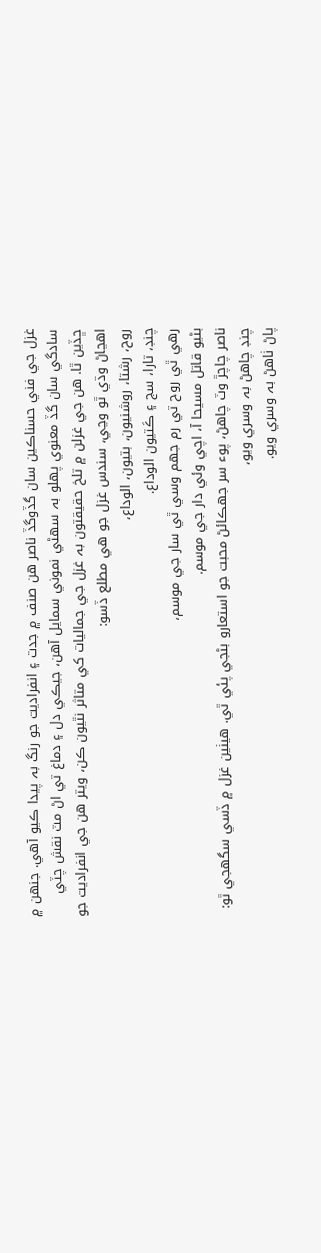غزل جي فني حسناڪين سان گڏوگڏ ناصر هن صنف ۾ جدت ۽ انفراديت جو رنگ بہ پيدا ڪيو آھي. جنھن ۾ سادگي سان گڏ معنوي پھلو بہ سهڻي نموني سمايل آهن، جيڪي دل ۽ دماغ تي اڻ مٽ نقش چٽي ڇڏين ٿا. ھن جي غزلن ۾ تلخ حقيقتون بہ غزل جي جماليات کي متاثر نٿيون ڪن، ويتر ھن جي انفراديت جو اھڃاڻ وڌي ٿو وڃي، سندس غزل جو ھي مطلع ڏسو:
روح، رشتا، روشنيون، بتيون، الوداع،
چنڊ، تارا، سج ۽ ڪَتيون الوداع.
رھي ٿي روح تي رم جھم وسي ٿي سار جي موسم،
بڻيو قاتل مسيحا آ، اچي وئي دار جي موسم.
ناصر چاچڙ وٽ چاھڻ، پوء سر جھڪائڻ محبت جو استعارو بڻجي پئي ٿي. ھيٺين غزل ۾ ڏسي سگھجي ٿو:
چنڊ چاھڻ بہ وسري ويو،
پاڻ ٺاھڻ بہ وسري ويو.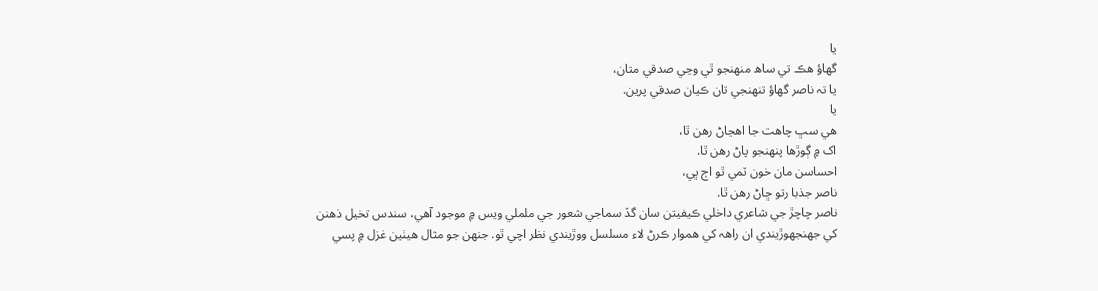يا
گھاؤ ھڪ تي ساھ منھنجو ٿي وڃي صدقي متان،
يا تہ ناصر گھاؤ تنھنجي تان ڪيان صدقي پرين.
يا
ھي سڀ چاھت جا اھڃاڻ رھن ٿا،
اک ۾ ڳوڙھا پنھنجو پاڻ رھن ٿا.
احساسن مان خون ٽمي ٿو اڄ ڀي،
ناصر جذبا رتو ڇاڻ رھن ٿا.
ناصر چاچڙ جي شاعري داخلي ڪيفيتن سان گڏ سماجي شعور جي ململي ويس ۾ موجود آهي، سندس تخيل ذھنن کي جھنجھوڙيندي ان راھہ کي ھموار ڪرڻ لاء مسلسل ووڙيندي نظر اچي ٿو. جنھن جو مثال ھيٺين غزل ۾ پسي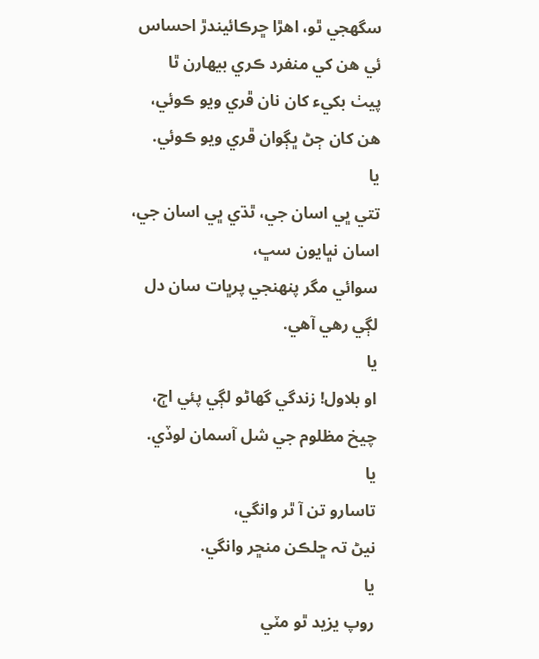سگھجي ٿو، اهڙا ڇرڪائيندڙ احساس ئي هن کي منفرد ڪري بيهارن ٿا
پيٺ بکيء کان نان ڦري ويو ڪوئي،
ھن کان ڄڻ ڀڳوان ڦري ويو ڪوئي.
يا
تتي ڀي اسان جي، ٿڌي ڀي اسان جي، اسان نڀايون سڀ،
سوائي مگر پنھنجي پرڀات سان دل لڳي رھي آھي.
يا
او بلاول! زندگي گھاڻو لڳي پئي اڄ،
چيخ مظلوم جي شل آسمان لوڏي.
يا
تاسارو تن آ ٿر وانگي،
نيڻ تہ ڇلڪن منڇر وانگي.
يا
روپ يزيد ٿو مٽي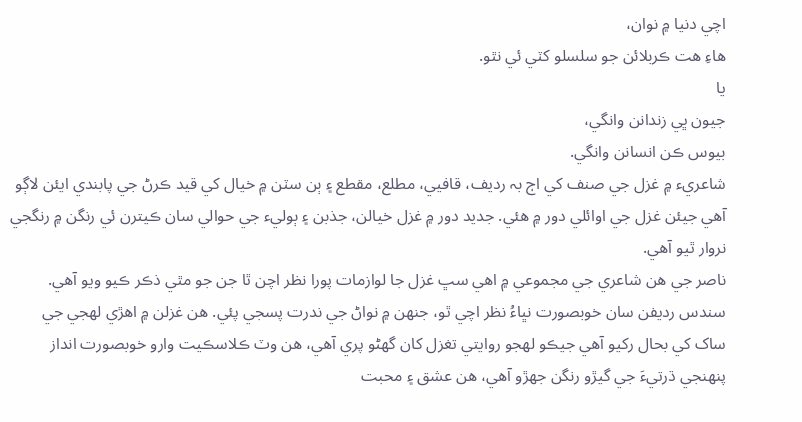اچي دنيا ۾ نوان،
ھاءِ ھت ڪربلائن جو سلسلو کٽي ئي نٿو.
يا
جيون ڀي زندانن وانگي،
بيوس ڪن انسانن وانگي.
شاعريء ۾ غزل جي صنف کي اڄ بہ رديف، قافيي، مطلع، مقطع ۽ ٻن سٽن ۾ خيال کي قيد ڪرڻ جي پابندي ايئن لاڳو آھي جيئن غزل جي اوائلي دور ۾ ھئي. جديد دور ۾ غزل خيالن، جذبن ۽ ٻوليء جي حوالي سان ڪيترن ئي رنگن ۾ رنگجي نروار ٿيو آھي.
ناصر جي ھن شاعري جي مجموعي ۾ اھي سڀ غزل جا لوازمات پورا نظر اچن ٿا جن جو مٿي ذڪر ڪيو ويو آھي. سندس رديفن سان خوبصورت نڀاءُ نظر اچي ٿو، جنھن ۾ نواڻ جي ندرت پسجي پئي. ھن غزلن ۾ اھڙي لھجي جي ساک کي بحال رکيو آھي جيڪو لھجو روايتي تغزل کان گهڻو پري آهي، هن وٽ ڪلاسڪيت وارو خوبصورت انداز پنهنجي ڌرتيءَ جي گيڙو رنگن جهڙو آهي، هن عشق ۽ محبت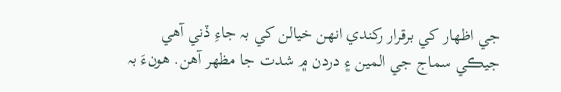جي اظهار کي برقرار رکندي انھن خيالن کي بہ جاءِ ڏني آھي جيڪي سماج جي المين ۽ دردن ۾ شدت جا مظھر آھن. ھونءَ بہ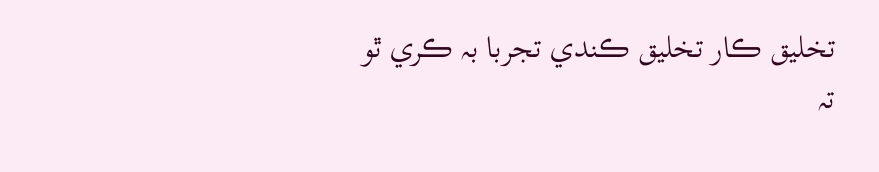تخليق ڪار تخليق ڪندي تجربا بہ ڪري ٿو تہ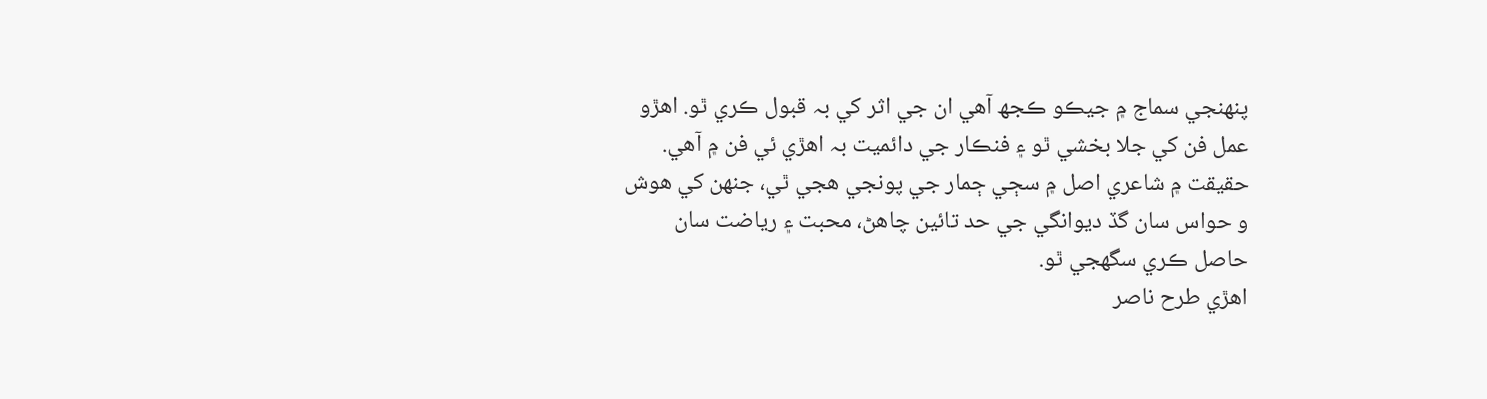پنھنجي سماج ۾ جيڪو ڪجھ آھي ان جي اثر کي بہ قبول ڪري ٿو. اھڙو عمل فن کي جلا بخشي ٿو ۽ فنڪار جي دائميت بہ اھڙي ئي فن ۾ آھي. حقيقت ۾ شاعري اصل ۾ سڄي ڄمار جي پونجي ھجي ٿي، جنھن کي ھوش و حواس سان گڏ ديوانگي جي حد تائين چاھڻ، محبت ۽ رياضت سان حاصل ڪري سگهجي ٿو.
اھڙي طرح ناصر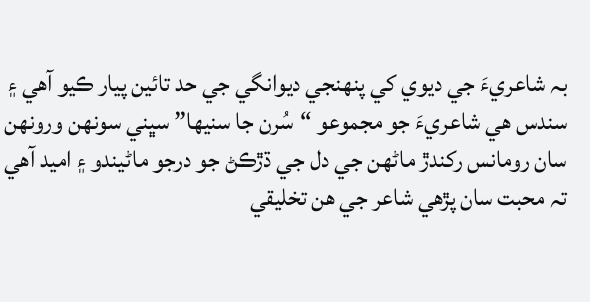بہ شاعريءَ جي ديوي کي پنهنجي ديوانگي جي حد تائين پيار ڪيو آھي ۽ سندس ھي شاعريءَ جو مجموعو “سُرن جا سنيھا” سڀني سونهن ورونهن سان رومانس رکندڙ ماڻھن جي دل جي ڌڙڪڻ جو درجو ماڻيندو ۽ اميد آھي تہ محبت سان پڙهي شاعر جي هن تخليقي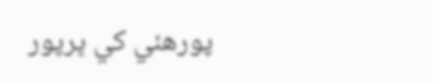پورهئي کي ڀرپور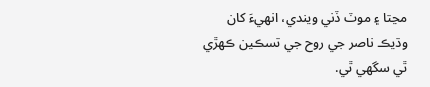مڃتا ۽ موٽ ڏني ويندي، انهيءَ کان وڌيڪ ناصر جي روح جي تسڪين ڪهڙي ٿي سگهي ٿي.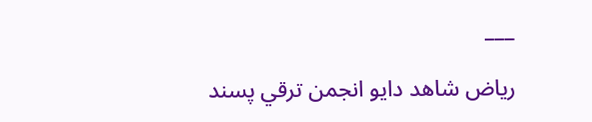___

رياض شاھد دايو انجمن ترقي پسند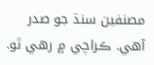مصنفين سنڌ جو صدر آهي. ڪراچي ۾ رھي ٿو.